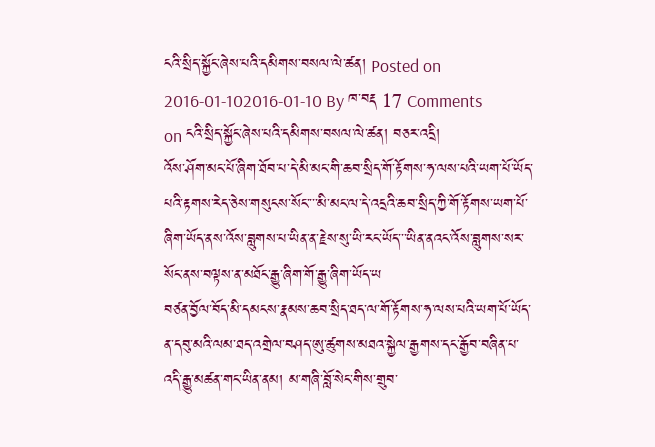ངའི་སྲིད་སྐྱོང་ཞེས་པའི་དམིགས་བསལ་ལེ་ཚན། Posted on 2016-01-102016-01-10 By ཁ་བརྡ 17 Comments on ངའི་སྲིད་སྐྱོང་ཞེས་པའི་དམིགས་བསལ་ལེ་ཚན། བཅར་འདྲི།
འོས་ཤོག་མང་པོ་ཞིག་ཐོབ་པ་དེ་མི་མང་གི་ཆབ་སྲིད་གོ་རྟོགས་ཧ་ལས་པའི་ཡག་པོ་ཡོད་པའི་རྟགས་རེད་ཅེས་གསུངས་སོང་་་་མི་མང་ལ་དེ་འདྲའི་ཆབ་སྲིད་ཀྱི་གོ་རྟོགས་ཡག་པོ་ཞིག་ཡོད་ནས་འོས་བླུགས་པ་ཡིན་ན་རྗེས་སུ་ཡི་རང་ཡོད་་་ཡིན་ནའང་འོས་བླུགས་སར་སོང་ནས་བལྟས་ན་མཐོང་རྒྱུ་ཞིག་གོ་རྒྱུ་ཞིག་ཡོད་ཡ
བཙན་བྱོལ་བོད་མི་དམངས་རྣམས་ཆབ་སྲིད་ཐད་ལ་གོ་རྟོགས་ཧ་ལས་པའི་ཡག་པོ་ཡོད་ན་དབུ་མའི་ལམ་ཐད་འགྲེལ་བཤད་ཨུ་ཚུགས་མཐའ་སྐྱེལ་རྒྱགས་དང་རྒྱོབ་བཞིན་པ་འདི་རྒྱུ་མཚན་གང་ཡིན་ནམ། མ་གཞི་བློ་སེང་གིས་གྲུབ་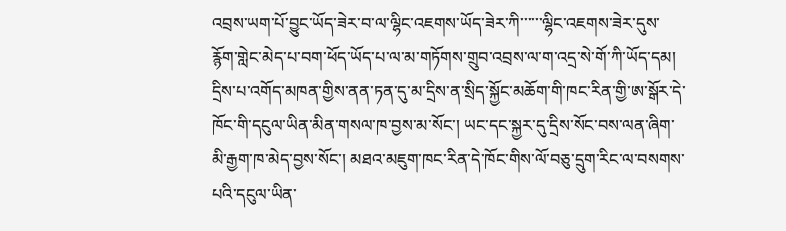འབྲས་ཡག་པོ་བྱུང་ཡོད་ཟེར་བ་ལ་ལྷིང་འཇགས་ཡོད་ཟེར་ཀི་་་་་་ལྷིང་འཇགས་ཟེར་དུས་རྙོག་གླེང་མེད་པ་བག་ཕོད་ཡོད་པ་ལ་མ་གཏོགས་གྲུབ་འབྲས་ལ་ག་འདྲ་སེ་གོ་ཀི་ཡོད་དམ།
དྲིས་པ་འགོད་མཁན་གྱིས་ནན་ཏན་དུ་མ་དྲིས་ན་སྲིད་སྐྱོང་མཆོག་གི་ཁང་རིན་གྱི་ཨ་སྒོར་དེ་ཁོང་གི་དངུལ་ཡིན་མིན་གསལ་ཁ་བྱས་མ་སོང་། ཡང་དང་སྐྱར་དུ་དྲིས་སོང་བས་ལན་ཞིག་མི་རྒྱག་ཁ་མེད་བྱས་སོང་། མཐའ་མཇུག་ཁང་རིན་དེ་ཁོང་གིས་ལོ་བཅུ་དྲུག་རིང་ལ་བསགས་པའི་དངུལ་ཡིན་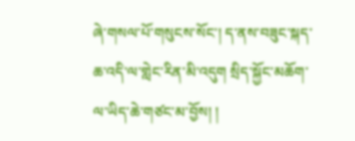ཞེ་གསལ་པོ་གསུངས་སོང་། ད་ནས་བཟུང་སྐད་ཆ་འདི་ལ་གླེང་རིན་མི་འདུག སྲིད་སྐྱོང་མཆོག་ལ་ཡིད་ཆེ་གཙང་མ་བྱོས། །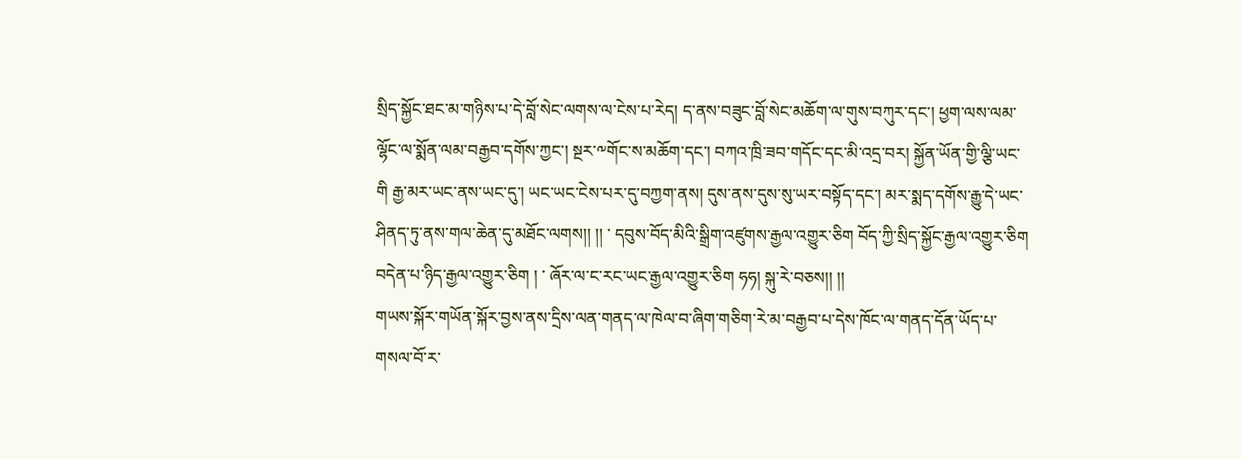སྲིད་སྐྱོང་ཐང་མ་གཉིས་པ་དེ་བློ་སེང་ལགས་ལ་ངེས་པ་རེད། ད་ནས་བཟུང་བློ་སེང་མཆོག་ལ་གུས་བཀུར་དང་། ཕྱག་ལས་ལམ་ལྷོང་ལ་སྨོན་ལམ་བརྒྱབ་དགོས་ཀྱང་། སྔར་༸གོང་ས་མཆོག་དང་། བཀའ་ཁྲི་ཟབ་གདོང་དང་མི་འདྲ་བར། སྐྱོན་ཡོན་གྱི་ལྕི་ཡང་གི རྒྱ་མར་ཡང་ནས་ཡང་དུ་། ཡང་ཡང་ངེས་པར་དུ་བཀྱག་ནས། དུས་ནས་དུས་སུ་ཡར་བསྟོད་དང་། མར་སྨད་དགོས་རྒྱུ་དེ་ཡང་ཤིནད་ཏུ་ནས་གལ་ཆེན་དུ་མཐོང་ལགས།། །། ་ དབུས་བོད་མིའི་སྒྲིག་འཛུགས་རྒྱལ་འགྱུར་ཅིག བོད་ཀྱི་སྲིད་སྐྱོང་རྒྱལ་འགྱུར་ཅིག བདེན་པ་ཉིད་རྒྱལ་འགྱུར་ཅིག ། ་ ཞོར་ལ་ང་རང་ཡང་རྒྱལ་འགྱུར་ཅིག ཧཧ། སྐུ་རེ་བཅས།། །།
གཡས་སྐོར་གཡོན་སྐོར་བྱས་ནས་དྲིས་ལན་གནད་ལ་ཁེལ་བ་ཞིག་གཅིག་རེ་མ་བརྒྱབ་པ་དེས་ཁོང་ལ་གནད་དོན་ཡོད་པ་གསལ་བོ་ར་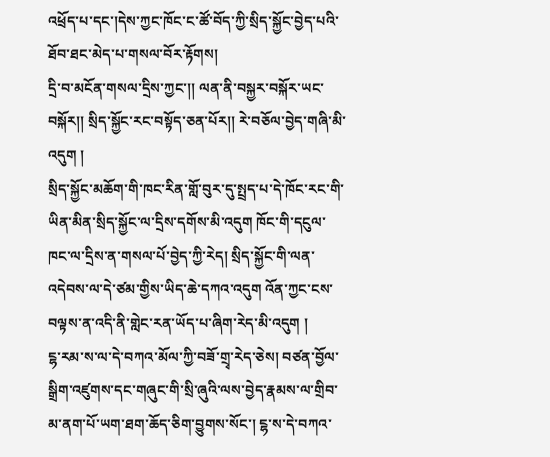འཕྲོད་པ་དང་།དེས་ཀྱང་ཁོང་ང་ཚོ་བོད་ཀྱི་སྲིད་སྐྱོང་བྱེད་པའི་ཐོབ་ཐང་མེད་པ་གསལ་བོར་རྟོགས།
དྲི་བ་མངོན་གསལ་དྲིས་ཀྱང་།། ལན་ནི་བསྐྱར་བསྐོར་ཡང་བསྐོར།། སྲིད་སྐྱོང་རང་བསྟོད་ཅན་པོར།། རེ་བཅོལ་བྱེད་གཞི་མི་འདུག །
སྲིད་སྐྱོང་མཆོག་གི་ཁང་རིན་གློ་བུར་དུ་སྤྲད་པ་དེ་ཁོང་རང་གི་ཡིན་མིན་སྲིད་སྐྱོང་ལ་དྲིས་དགོས་མི་འདུག ཁོང་གི་དངུལ་ཁང་ལ་དྲིས་ན་གསལ་པོ་བྱེད་ཀྱི་རེད། སྲིད་སྐྱོང་གི་ལན་འདེབས་ལ་དེ་ཙམ་གྱིས་ཡིད་ཆེ་དཀའ་འདུག འོན་ཀྱང་ངས་བལྟས་ན་འདི་ནི་གླེང་རན་ཡོད་པ་ཞིག་རེད་མི་འདུག །
ངྷ་རམ་ས་ལ་དེ་བཀའ་མོལ་ཀྱི་བཟོ་གྲྭ་རེད་ཅེས། བཙན་བྱོལ་སྒྲིག་འཛུགས་དང་གཞུང་གི་སྲི་ཞུའི་ལས་བྱེད་རྣམས་ལ་གྲིབ་མ་ནག་པོ་ཡག་ཐག་ཆོད་ཅིག་བྱུགས་སོང་། ངྷ་ས་དེ་བཀའ་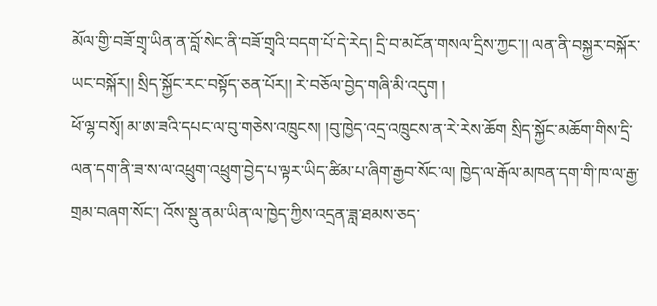མོལ་གྱི་བཟོ་གྲྭ་ཡིན་ན་བློ་སེང་ནི་བཟོ་གྲྭའི་བདག་པོ་དེ་རེད། དྲི་བ་མངོན་གསལ་དྲིས་ཀྱང་།། ལན་ནི་བསྐྱར་བསྐོར་ཡང་བསྐོར།། སྲིད་སྐྱོང་རང་བསྟོད་ཅན་པོར།། རེ་བཅོལ་བྱེད་གཞི་མི་འདུག །
ཕོ་ལྷ་བསྭོ། མ་ཨ་ཟའི་དཔང་ལ་བུ་གཅེས་འཁྲུངས། །བུ་ཁྱེད་འདྲ་འཁྲུངས་ན་རེ་རེས་ཆོག སྲིད་སྐྱོང་མཆོག་གིས་དྲི་ལན་དག་ནི་ཟ་ས་ལ་འཕྲུག་འཕྲུག་བྱེད་པ་ལྟར་ཡིད་ཚིམ་པ་ཞིག་རྒྱབ་སོང་ལ། ཁྱེད་ལ་རྒོལ་མཁན་དག་གི་ཁ་ལ་རྒྱ་གྲམ་བཞག་སོང་། འོས་སྡུ་ནམ་ཡིན་ལ་ཁྱེད་ཀྱིས་འདྲན་ཟླ་ཐམས་ཅད་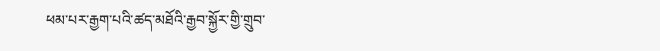ཕམ་པར་རྒྱག་པའི་ཚད་མཐོའི་རྒྱབ་སྐྱོར་གྱི་གྲུབ་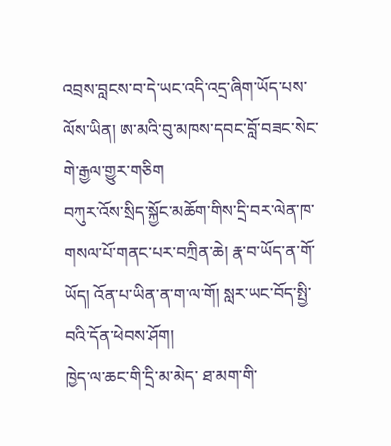འབྲས་བླངས་བ་དེ་ཡང་འདི་འདྲ་ཞིག་ཡོད་པས་ལོས་ཡིན། ཨ་མའི་བུ་མཁས་དབང་བློ་བཟང་སེང་གེ་རྒྱལ་གྱུར་གཅིག
བཀུར་འོས་སྲིད་སྐྱོང་མཆོག་གིས་དྲི་བར་ལེན་ཁ་གསལ་པོ་གནང་པར་བཀྲིན་ཆེ། རྣ་བ་ཡོད་ན་གོ་ཡོད། འོན་པ་ཡིན་ན་ག་ལ་གོ། སླར་ཡང་བོད་སྤྱི་བའི་དོན་ཕེབས་ཤོག།
ཁྱེད་ལ་ཆང་གི་དྲི་མ་མེད་ ཐ་མག་གི་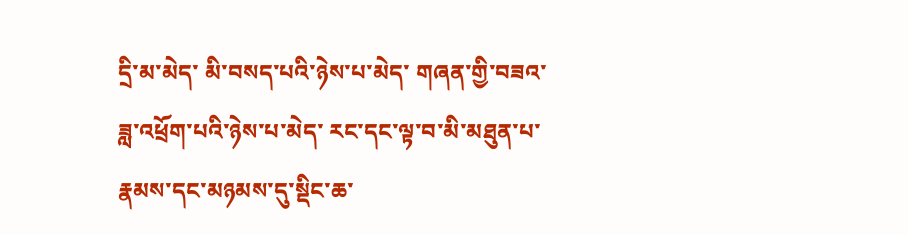དྲི་མ་མེད་ མི་བསད་པའི་ཉེས་པ་མེད་ གཞན་གྱི་བཟའ་ཟླ་འཕྲོག་པའི་ཉེས་པ་མེད་ རང་དང་ལྟ་བ་མི་མཐུན་པ་རྣམས་དང་མཉམས་དུ་སྡིང་ཆ་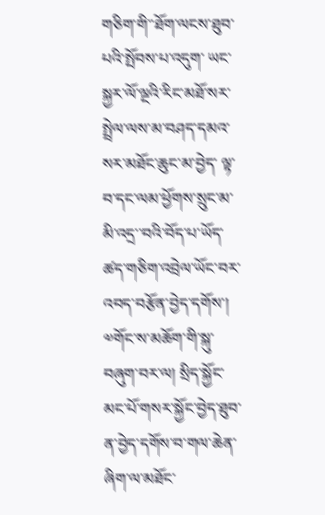གཅིག་གི་་ཐོག་ལངས་ཐུབ་པའི་སྤོབས་པ་འདུག་ ཡང་སྐྱར་ལོ་ལྔའི་རིང་མཐོ་སར་སྤྲེལ་ལས་མ་བཤད་དམའ་སར་མཐོང་ཆུང་མ་བྱེད་ ལྟ་བ་དང་ལམ་ཕྱོགས་སྲུང་མ་མི་འདྲ་་བའི་བོད་པ་ཡོད་ཚད་གཅིག་འབྲེལ་ཡོང་བར་འབད་བརྩོན་བྱེད་དགོས་།
༧གོང་ས་མཆོག་གི་སྐུ་བཞུག་བར་ལ། སྲིད་སྐྱོང་མང་པོ་གསར་སྐྱོང་བྱེད་ཐུབ་ན་བྱེད་དགོས་བ་གལ་ཆེན་ཞིག་ལ་མཐོང་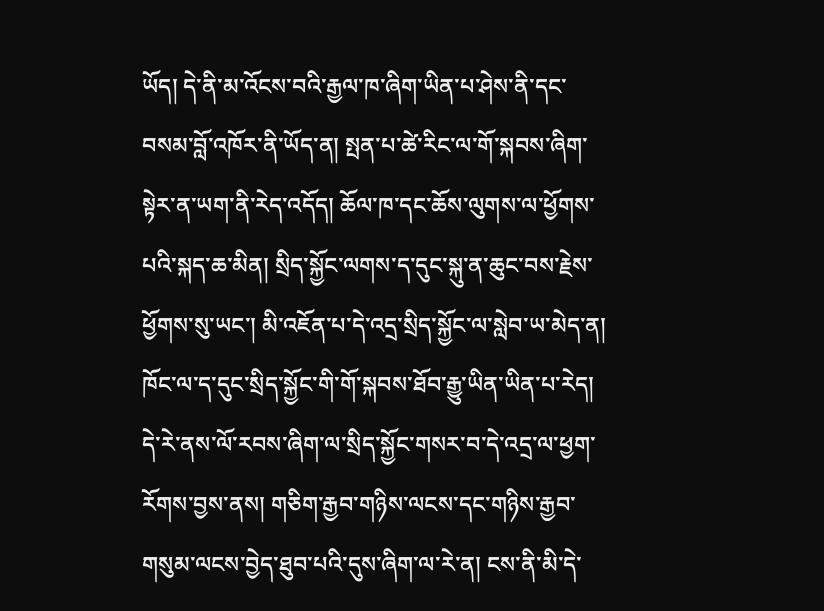ཡོད། དེ་ནི་མ་འོངས་བའི་རྒྱལ་ཁ་ཞིག་ཡིན་པ་ཤེས་ནི་དང་བསམ་བློ་འཁོར་ནི་ཡོད་ན། སྤན་པ་ཚེ་རིང་ལ་གོ་སྐབས་ཞིག་སྟེར་ན་ཡག་ནི་རེད་འདོད། ཆོལ་ཁ་དང་ཆོས་ལུགས་ལ་ཕྱོགས་པའི་སྐད་ཆ་མིན། སྲིད་སྐྱོང་ལགས་ད་དུང་སྐུ་ན་ཆུང་བས་རྗེས་ཕྱོགས་སུ་ཡང་། མི་འཇོན་པ་དེ་འདྲ་སྲིད་སྐྱོང་ལ་སླེབ་ཡ་མེད་ན། ཁོང་ལ་ད་དུང་སྲིད་སྐྱོང་གི་གོ་སྐབས་ཐོབ་རྒྱུ་ཡིན་ཡིན་པ་རེད། དེ་རེ་ནས་ལོ་རབས་ཞིག་ལ་སྲིད་སྐྱོང་གསར་བ་དེ་འདྲ་ལ་ཕྱག་རོགས་བྱས་ནས། གཅིག་རྒྱབ་གཉིས་ལངས་དང་གཉིས་རྒྱབ་གསུམ་ལངས་བྱེད་ཐུབ་པའི་དུས་ཞིག་ལ་རེ་ན། ངས་ནི་མི་དེ་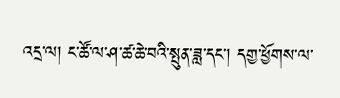འདྲ་ལ། ང་ཚོ་ལ་ཤ་ཚ་ཆེ་བའི་སྤུན་ཟླ་དང་། དགྱ་ཕྱོགས་ལ་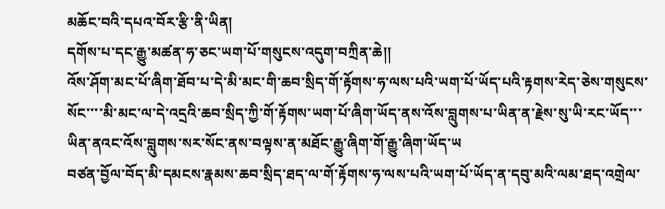མཆོང་བའི་དཔའ་བོར་རྩི་ནི་ཡིན།
དགོས་པ་དང་རྒྱུ་མཚན་ཧ་ཅང་ཡག་པོ་གསུངས་འདུག་བཀྲིན་ཆེ།།
འོས་ཤོག་མང་པོ་ཞིག་ཐོབ་པ་དེ་མི་མང་གི་ཆབ་སྲིད་གོ་རྟོགས་ཧ་ལས་པའི་ཡག་པོ་ཡོད་པའི་རྟགས་རེད་ཅེས་གསུངས་སོང་་་་མི་མང་ལ་དེ་འདྲའི་ཆབ་སྲིད་ཀྱི་གོ་རྟོགས་ཡག་པོ་ཞིག་ཡོད་ནས་འོས་བླུགས་པ་ཡིན་ན་རྗེས་སུ་ཡི་རང་ཡོད་་་ཡིན་ནའང་འོས་བླུགས་སར་སོང་ནས་བལྟས་ན་མཐོང་རྒྱུ་ཞིག་གོ་རྒྱུ་ཞིག་ཡོད་ཡ
བཙན་བྱོལ་བོད་མི་དམངས་རྣམས་ཆབ་སྲིད་ཐད་ལ་གོ་རྟོགས་ཧ་ལས་པའི་ཡག་པོ་ཡོད་ན་དབུ་མའི་ལམ་ཐད་འགྲེལ་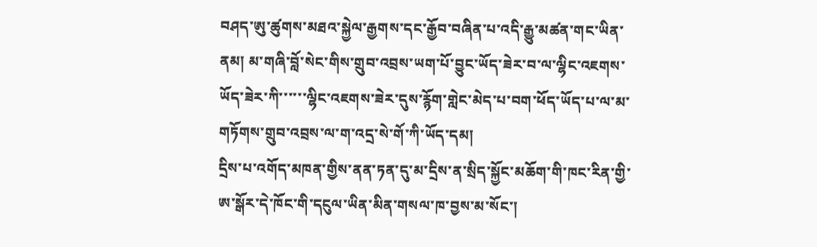བཤད་ཨུ་ཚུགས་མཐའ་སྐྱེལ་རྒྱགས་དང་རྒྱོབ་བཞིན་པ་འདི་རྒྱུ་མཚན་གང་ཡིན་ནམ། མ་གཞི་བློ་སེང་གིས་གྲུབ་འབྲས་ཡག་པོ་བྱུང་ཡོད་ཟེར་བ་ལ་ལྷིང་འཇགས་ཡོད་ཟེར་ཀི་་་་་་ལྷིང་འཇགས་ཟེར་དུས་རྙོག་གླེང་མེད་པ་བག་ཕོད་ཡོད་པ་ལ་མ་གཏོགས་གྲུབ་འབྲས་ལ་ག་འདྲ་སེ་གོ་ཀི་ཡོད་དམ།
དྲིས་པ་འགོད་མཁན་གྱིས་ནན་ཏན་དུ་མ་དྲིས་ན་སྲིད་སྐྱོང་མཆོག་གི་ཁང་རིན་གྱི་ཨ་སྒོར་དེ་ཁོང་གི་དངུལ་ཡིན་མིན་གསལ་ཁ་བྱས་མ་སོང་།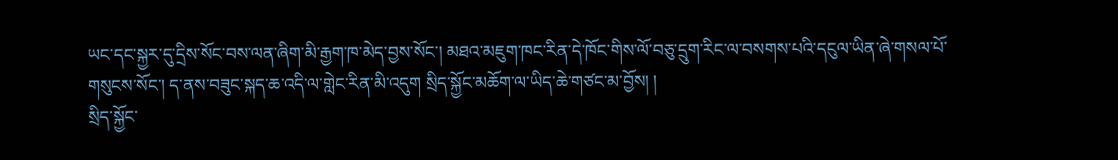ཡང་དང་སྐྱར་དུ་དྲིས་སོང་བས་ལན་ཞིག་མི་རྒྱག་ཁ་མེད་བྱས་སོང་། མཐའ་མཇུག་ཁང་རིན་དེ་ཁོང་གིས་ལོ་བཅུ་དྲུག་རིང་ལ་བསགས་པའི་དངུལ་ཡིན་ཞེ་གསལ་པོ་གསུངས་སོང་། ད་ནས་བཟུང་སྐད་ཆ་འདི་ལ་གླེང་རིན་མི་འདུག སྲིད་སྐྱོང་མཆོག་ལ་ཡིད་ཆེ་གཙང་མ་བྱོས། །
སྲིད་སྐྱོང་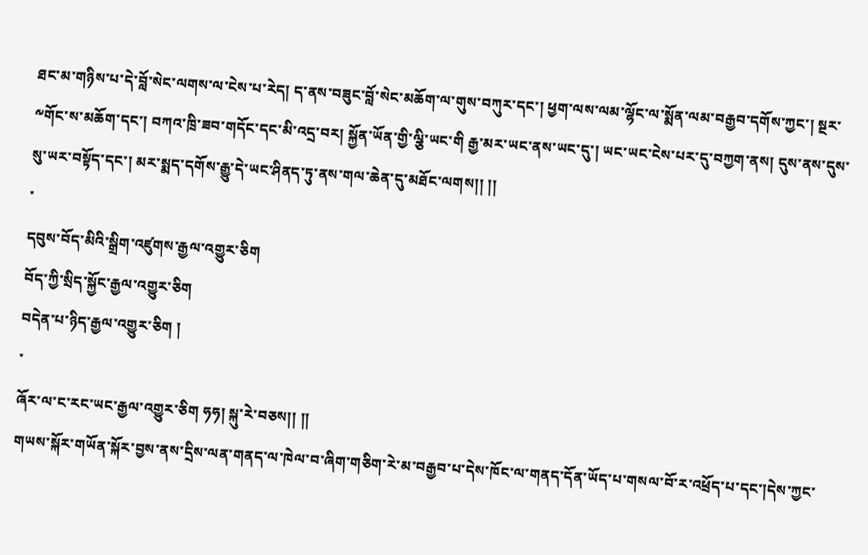ཐང་མ་གཉིས་པ་དེ་བློ་སེང་ལགས་ལ་ངེས་པ་རེད། ད་ནས་བཟུང་བློ་སེང་མཆོག་ལ་གུས་བཀུར་དང་། ཕྱག་ལས་ལམ་ལྷོང་ལ་སྨོན་ལམ་བརྒྱབ་དགོས་ཀྱང་། སྔར་༸གོང་ས་མཆོག་དང་། བཀའ་ཁྲི་ཟབ་གདོང་དང་མི་འདྲ་བར། སྐྱོན་ཡོན་གྱི་ལྕི་ཡང་གི རྒྱ་མར་ཡང་ནས་ཡང་དུ་། ཡང་ཡང་ངེས་པར་དུ་བཀྱག་ནས། དུས་ནས་དུས་སུ་ཡར་བསྟོད་དང་། མར་སྨད་དགོས་རྒྱུ་དེ་ཡང་ཤིནད་ཏུ་ནས་གལ་ཆེན་དུ་མཐོང་ལགས།། །།
་
དབུས་བོད་མིའི་སྒྲིག་འཛུགས་རྒྱལ་འགྱུར་ཅིག
བོད་ཀྱི་སྲིད་སྐྱོང་རྒྱལ་འགྱུར་ཅིག
བདེན་པ་ཉིད་རྒྱལ་འགྱུར་ཅིག །
་
ཞོར་ལ་ང་རང་ཡང་རྒྱལ་འགྱུར་ཅིག ཧཧ། སྐུ་རེ་བཅས།། །།
གཡས་སྐོར་གཡོན་སྐོར་བྱས་ནས་དྲིས་ལན་གནད་ལ་ཁེལ་བ་ཞིག་གཅིག་རེ་མ་བརྒྱབ་པ་དེས་ཁོང་ལ་གནད་དོན་ཡོད་པ་གསལ་བོ་ར་འཕྲོད་པ་དང་།དེས་ཀྱང་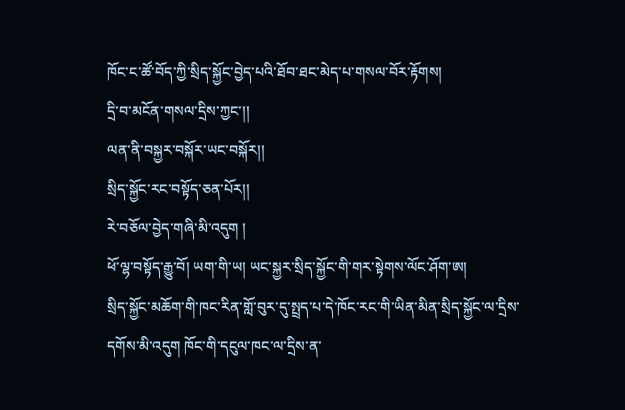ཁོང་ང་ཚོ་བོད་ཀྱི་སྲིད་སྐྱོང་བྱེད་པའི་ཐོབ་ཐང་མེད་པ་གསལ་བོར་རྟོགས།
དྲི་བ་མངོན་གསལ་དྲིས་ཀྱང་།།
ལན་ནི་བསྐྱར་བསྐོར་ཡང་བསྐོར།།
སྲིད་སྐྱོང་རང་བསྟོད་ཅན་པོར།།
རེ་བཅོལ་བྱེད་གཞི་མི་འདུག །
ཕོ་ལྷ་བསྟོད་རྒྱུ་བོ། ཡག་གི་ཡ། ཡང་སྐྱར་སྲིད་སྐྱོང་གི་གར་སྟེགས་ལོང་ཤོག་ཨ།
སྲིད་སྐྱོང་མཆོག་གི་ཁང་རིན་གློ་བུར་དུ་སྤྲད་པ་དེ་ཁོང་རང་གི་ཡིན་མིན་སྲིད་སྐྱོང་ལ་དྲིས་དགོས་མི་འདུག ཁོང་གི་དངུལ་ཁང་ལ་དྲིས་ན་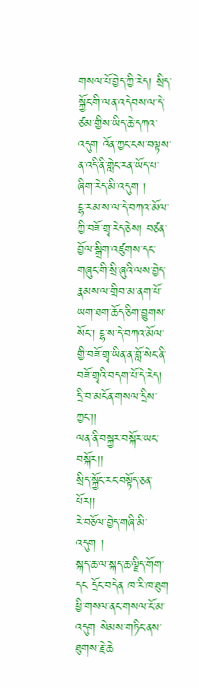གསལ་པོ་བྱེད་ཀྱི་རེད། སྲིད་སྐྱོང་གི་ལན་འདེབས་ལ་དེ་ཙམ་གྱིས་ཡིད་ཆེ་དཀའ་འདུག འོན་ཀྱང་ངས་བལྟས་ན་འདི་ནི་གླེང་རན་ཡོད་པ་ཞིག་རེད་མི་འདུག །
ངྷ་རམ་ས་ལ་དེ་བཀའ་མོལ་ཀྱི་བཟོ་གྲྭ་རེད་ཅེས། བཙན་བྱོལ་སྒྲིག་འཛུགས་དང་གཞུང་གི་སྲི་ཞུའི་ལས་བྱེད་རྣམས་ལ་གྲིབ་མ་ནག་པོ་ཡག་ཐག་ཆོད་ཅིག་བྱུགས་སོང་། ངྷ་ས་དེ་བཀའ་མོལ་གྱི་བཟོ་གྲྭ་ཡིན་ན་བློ་སེང་ནི་བཟོ་གྲྭའི་བདག་པོ་དེ་རེད།
དྲི་བ་མངོན་གསལ་དྲིས་ཀྱང་།།
ལན་ནི་བསྐྱར་བསྐོར་ཡང་བསྐོར།།
སྲིད་སྐྱོང་རང་བསྟོད་ཅན་པོར།།
རེ་བཅོལ་བྱེད་གཞི་མི་འདུག །
སྐད་ཆ་ལ་སྐད་ཆ་ལྗིད་གོག་དང དྲོང་བདེན ཁ་རི་ཁ་ཐུག ཕྱི་གསལ་ནང་གསལ་ངོ་མ་འདུག སེམས་གཏིང་ནས་ཐུགས་རྗེ་ཆེ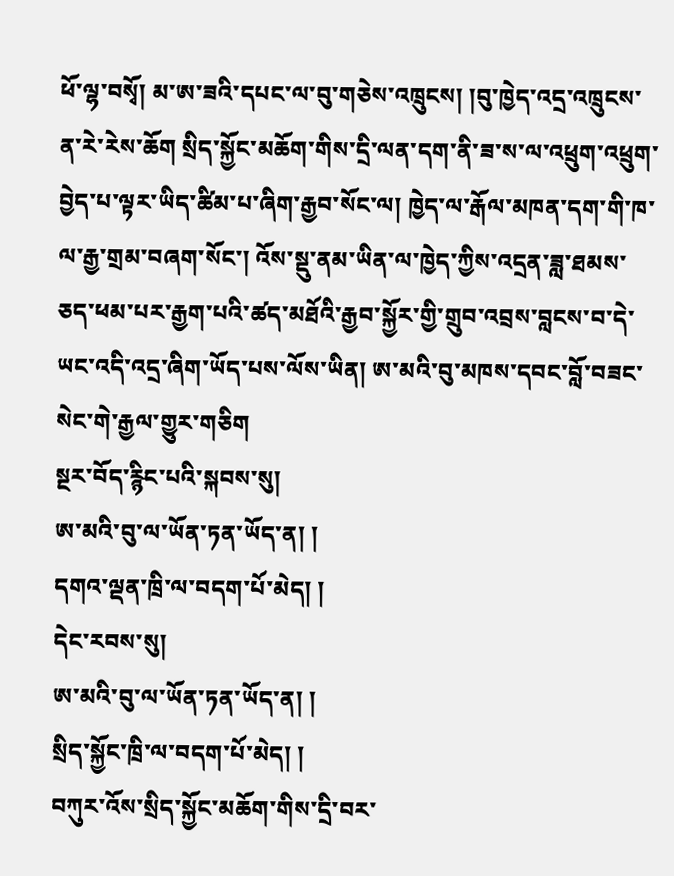ཕོ་ལྷ་བསྭོ། མ་ཨ་ཟའི་དཔང་ལ་བུ་གཅེས་འཁྲུངས། །བུ་ཁྱེད་འདྲ་འཁྲུངས་ན་རེ་རེས་ཆོག སྲིད་སྐྱོང་མཆོག་གིས་དྲི་ལན་དག་ནི་ཟ་ས་ལ་འཕྲུག་འཕྲུག་བྱེད་པ་ལྟར་ཡིད་ཚིམ་པ་ཞིག་རྒྱབ་སོང་ལ། ཁྱེད་ལ་རྒོལ་མཁན་དག་གི་ཁ་ལ་རྒྱ་གྲམ་བཞག་སོང་། འོས་སྡུ་ནམ་ཡིན་ལ་ཁྱེད་ཀྱིས་འདྲན་ཟླ་ཐམས་ཅད་ཕམ་པར་རྒྱག་པའི་ཚད་མཐོའི་རྒྱབ་སྐྱོར་གྱི་གྲུབ་འབྲས་བླངས་བ་དེ་ཡང་འདི་འདྲ་ཞིག་ཡོད་པས་ལོས་ཡིན། ཨ་མའི་བུ་མཁས་དབང་བློ་བཟང་སེང་གེ་རྒྱལ་གྱུར་གཅིག
སྔར་བོད་རྙིང་པའི་སྐབས་སུ།
ཨ་མའི་བུ་ལ་ཡོན་ཏན་ཡོད་ན། །
དགའ་ལྡན་ཁྲི་ལ་བདག་པོ་མེད། །
དེང་རབས་སུ།
ཨ་མའི་བུ་ལ་ཡོན་ཏན་ཡོད་ན། །
སྲིད་སྐྱོང་ཁྲི་ལ་བདག་པོ་མེད། །
བཀུར་འོས་སྲིད་སྐྱོང་མཆོག་གིས་དྲི་བར་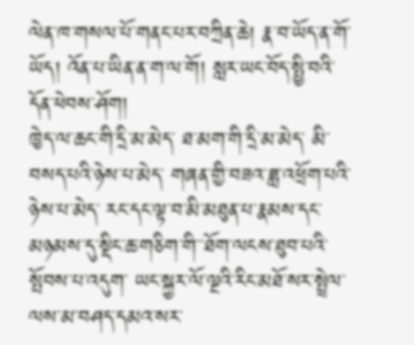ལེན་ཁ་གསལ་པོ་གནང་པར་བཀྲིན་ཆེ། རྣ་བ་ཡོད་ན་གོ་ཡོད། འོན་པ་ཡིན་ན་ག་ལ་གོ། སླར་ཡང་བོད་སྤྱི་བའི་དོན་ཕེབས་ཤོག།
ཁྱེད་ལ་ཆང་གི་དྲི་མ་མེད་ ཐ་མག་གི་དྲི་མ་མེད་ མི་བསད་པའི་ཉེས་པ་མེད་ གཞན་གྱི་བཟའ་ཟླ་འཕྲོག་པའི་ཉེས་པ་མེད་ རང་དང་ལྟ་བ་མི་མཐུན་པ་རྣམས་དང་མཉམས་དུ་སྡིང་ཆ་གཅིག་གི་་ཐོག་ལངས་ཐུབ་པའི་སྤོབས་པ་འདུག་ ཡང་སྐྱར་ལོ་ལྔའི་རིང་མཐོ་སར་སྤྲེལ་ལས་མ་བཤད་དམའ་སར་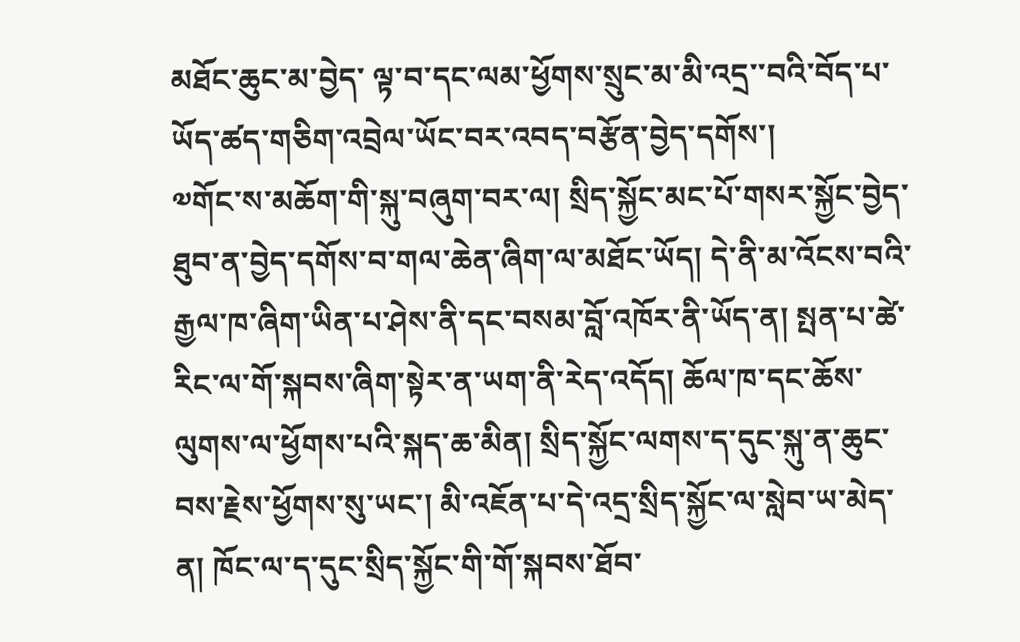མཐོང་ཆུང་མ་བྱེད་ ལྟ་བ་དང་ལམ་ཕྱོགས་སྲུང་མ་མི་འདྲ་་བའི་བོད་པ་ཡོད་ཚད་གཅིག་འབྲེལ་ཡོང་བར་འབད་བརྩོན་བྱེད་དགོས་།
༧གོང་ས་མཆོག་གི་སྐུ་བཞུག་བར་ལ། སྲིད་སྐྱོང་མང་པོ་གསར་སྐྱོང་བྱེད་ཐུབ་ན་བྱེད་དགོས་བ་གལ་ཆེན་ཞིག་ལ་མཐོང་ཡོད། དེ་ནི་མ་འོངས་བའི་རྒྱལ་ཁ་ཞིག་ཡིན་པ་ཤེས་ནི་དང་བསམ་བློ་འཁོར་ནི་ཡོད་ན། སྤན་པ་ཚེ་རིང་ལ་གོ་སྐབས་ཞིག་སྟེར་ན་ཡག་ནི་རེད་འདོད། ཆོལ་ཁ་དང་ཆོས་ལུགས་ལ་ཕྱོགས་པའི་སྐད་ཆ་མིན། སྲིད་སྐྱོང་ལགས་ད་དུང་སྐུ་ན་ཆུང་བས་རྗེས་ཕྱོགས་སུ་ཡང་། མི་འཇོན་པ་དེ་འདྲ་སྲིད་སྐྱོང་ལ་སླེབ་ཡ་མེད་ན། ཁོང་ལ་ད་དུང་སྲིད་སྐྱོང་གི་གོ་སྐབས་ཐོབ་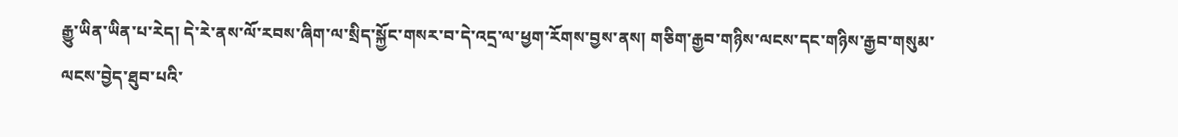རྒྱུ་ཡིན་ཡིན་པ་རེད། དེ་རེ་ནས་ལོ་རབས་ཞིག་ལ་སྲིད་སྐྱོང་གསར་བ་དེ་འདྲ་ལ་ཕྱག་རོགས་བྱས་ནས། གཅིག་རྒྱབ་གཉིས་ལངས་དང་གཉིས་རྒྱབ་གསུམ་ལངས་བྱེད་ཐུབ་པའི་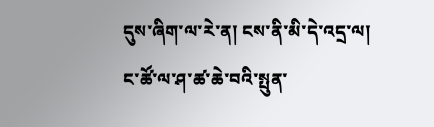དུས་ཞིག་ལ་རེ་ན། ངས་ནི་མི་དེ་འདྲ་ལ། ང་ཚོ་ལ་ཤ་ཚ་ཆེ་བའི་སྤུན་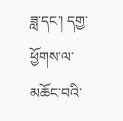ཟླ་དང་། དགྱ་ཕྱོགས་ལ་མཆོང་བའི་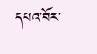དཔའ་བོར་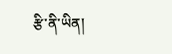རྩི་ནི་ཡིན།